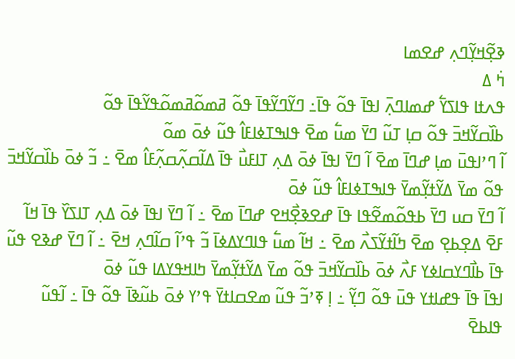ߢߐ߲߬ߞߌ߲߬ߣߍ߲ ߝߐߘߊ
ߤ߭ ߡ
ߟߍߙߊ ߟߊߖߌ߱ ߝߘߊߣߍ߲߫ ߊߟߊ߫ ߟߋ߬ ߟߊ߫߸ ߣߌ߬ߣߌ߬ߟߊ߫ ߟߋ߬ ߥߘߋ߬ߥߘߋ߬ߟߌ߬ߟߊ߫ ߟߋ߬
ߕߊ߰ߛߌ߬ߞߏ߫ ߟߋ߬ ߛߊ߲ ߠߎ߬ ߣߌ߫ ߘߎ߱ ߘߐ߫ ߟߊߒߠߦߊߓߊ߮ ߟߎ߬ ߦߋ߫ ߘߋ߬
ߊ߬ ߣߴߊߟߎ߫ ߘߊ߲ ߝߣߊ߫ ߘߐ߫ ߊ߬ ߣߌ߫ ߊߟߊ߫ ߦߋ߫ ߡߍ߲ ߠߊߓߎ߯ ߟߊ߫ ߡߊ߬ߛߍ߲߬ߛߍ߲߬ߓߊ߮ ߘߐ߫ ߸ ߏ߬ ߦߋ߫ ߕߊ߰ߛߌ߬ߞߏ߫ ߟߋ߬ ߘߌ߫ ߡߌ߬ߙߌ߲߬ߘߌ߫ ߟߊߒߠߦߊߓߊ߮ ߟߎ߬ ߦߋ߫
ߊ߬ ߣߌ߫ ߛߎ ߣߌ߫ ߕߟߋ߬ߘߐ߬ߟߊ ߟߊ߫ ߝߐߢߐ߲߯ߞߐ ߝߣߊ߫ ߘߐ߫ ߸ ߊ߬ ߣߌ߫ ߊߟߊ߫ ߦߋ߫ ߡߍ߲ ߠߊߖߌ߰ ߟߊ߫ ߞߊ߬ ߓߐ߫ ߡߐ߲ߕߐ߲ ߘߐ߫ ߤߊ߬ߙߌ߬ߖߍ߯ ߘߐ߫ ߸ ߞߊ߬ ߘߎ߱ ߟߊߣߌߡߦߊ߫ ߏ߬ ߟߴߊ߬ ߛߊ߬ߣߍ߲ ߞߐ߫ ߸ ߊ߬ ߣߌ߫ ߝߢߐ ߟߎ߬ ߟߊ߫ ߕߊ߯ߣߌߛߊߦߌ ߓߍ߯ ߦߋ߫ ߕߊ߰ߛߌ߬ߞߏ߫ ߟߋ߬ ߘߌ߫ ߡߌ߬ߙߌ߲߬ߘߌ߫ ߤߊߞߟߌߡߊ ߟߎ߬ ߦߋ߫
ߊߟߊ߫ ߟߊ߫ ߟߝߊߙߌ ߟߎ߫ ߟߋ߬ ߣߌ߲߬ ߸ ߊ߲ ߧߴߏ߬ ߟߎ߬ ߘߐߛߊߙߌ߫ ߟߴߌ ߦߋ߫ ߕߎ߬ߢߊ߫ ߟߋ߬ ߟߊ߫ ߸ ߊ߬ߟߎ߬ ߟߊߕߐ߫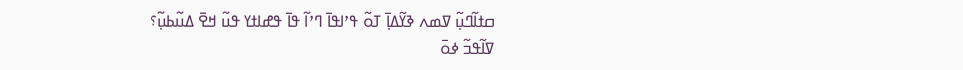ߛߙߊ߬ߣߎ߲߬ ߜߘߍ ߢߌ߬ߡߊ߲߫ ߠߋ߬ ߟߴߊߟߊ߫ ߣߴߊ߬ ߟߊ߫ ߟߝߊߙߌ ߟߎ߬ ߞߐ߫ ߡߎ߬ߕߎ߲߬؟
ߜߊ߬ߟߏ߬ ߦߋ߫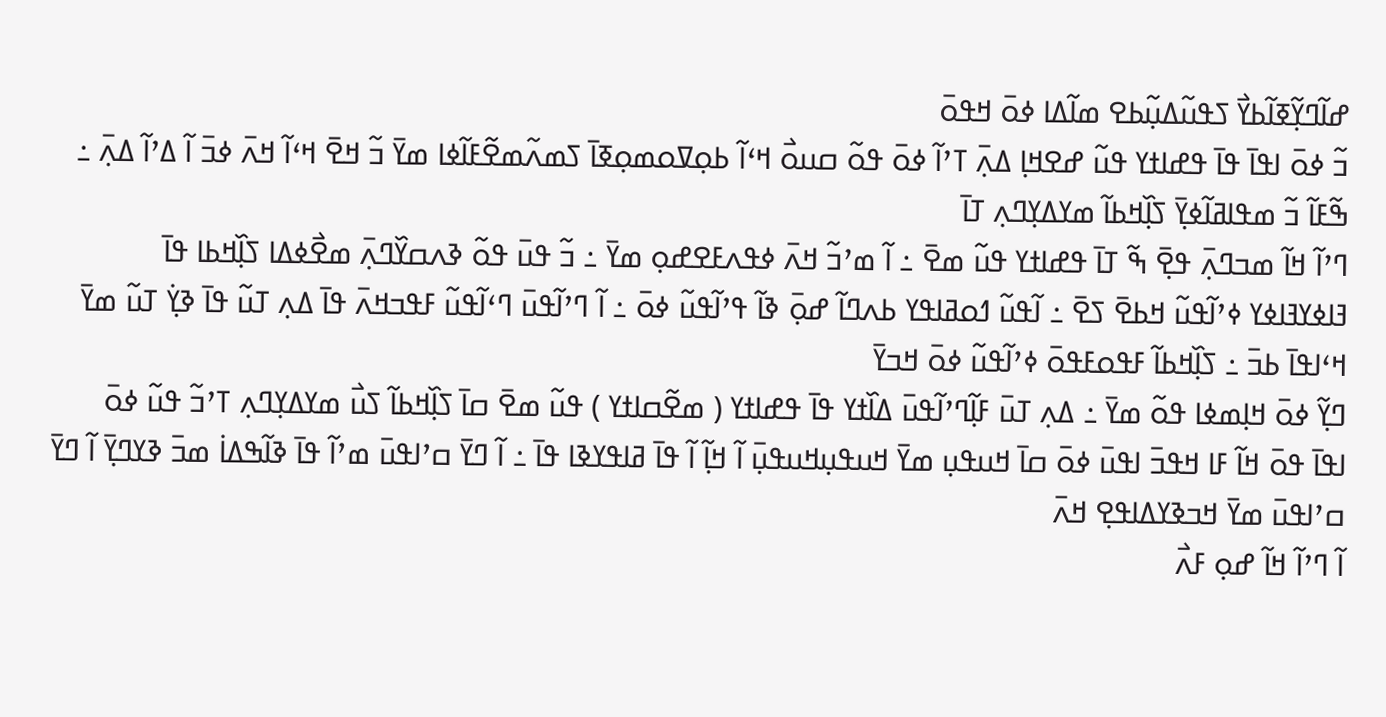ߝߊ߬ߣߌ߲߬ߧߊ߬ߕߌ߯ ߖߟߎ߬ߡߎ߲߬ߕߐ ߘߊ߬ߡߊ ߦߋ߫ ߞߟߋ߫
ߏ߬ ߦߋ߫ ߊߟߊ߫ ߟߊ߫ ߟߝߊߙߌ ߟߎ߬ ߝߐߞߊ߲ ߡߍ߲߫ ߠߴߊ߬ ߦߋ߫ ߟߋ߬ ߛߎߋ߯ ߞߵߊ߬ ߕߋ߲ߜߋߘߋ߲ߧߊ߫ ߖߘߍ߬ߘߐ߬ߓߊ߬ߦߊ ߘߌ߫ ߏ߬ ߞߐ߫ ߞߵߊ߬ ߞߍ߫ ߦߏ߫ ߊ߬ ߡߴߊ߬ ߡߍ߲߫ ߸ ߒ߬ߓߊ߬ ߏ߬ ߘߟߊߥߊ߬ߦߌ߲߫ ߖߊ߲߰ߞߕߊ߬ ߘߌߡߌ߲ߣߍ߲ ߠߊ߫
ߣߴߊ߬ ߞߊ߬ ߘߏߣߍ߲߫ ߟߐ߲߫ ߒ߬ ߠߊ߫ ߟߝߊߙߌ ߟߎ߬ ߘߐ߫ ߸ ߊ߬ ߘߴߏ߬ ߞߍ߫ ߦߟߍߓߐߝߋ߲ ߘߌ߫ ߸ ߏ߬ ߟߎ߫ ߟߋ߬ ߢߍߛߌ߰ߣߍ߲߫ ߘߐ߯ߦߡߊ ߖߊ߲߰ߞߕߊ ߟߊ߫
ߔߊߦߌߔߊߦߌ ߦߴߊ߬ߟߎ߬ ߞߕߐ߫ ߖߐ߫ ߸ ߊ߬ߟߎ߬ ߗߋߥߊߟߌ ߕߍߣߊ߬ ߝߋ߲߫ ߢߊ߬ ߟߴߊ߬ߟߎ߬ ߦߋ߫ ߸ ߊ߬ ߣߴߊ߬ߟߎ߫ ߣߵߊ߬ߟߎ߬ ߓߟߏߞߍ߫ ߟߊ߫ ߡߍ߲ ߠߎ߬ ߟߊ߫ ߢߌ߲߭ ߠߎ߬ ߘߌ߫ ߞߵߊߟߊ߫ ߕߏ߫ ߸ ߖߊ߲߰ߞߕߊ߬ ߓߟߋߓߟߋ߫ ߦߴߊ߬ߟߎ߬ ߦߋ߫ ߞߏߌ߫
ߣߌ߲߬ ߦߋ߫ ߞߊ߲ߘߦߊ ߟߋ߬ ߘߌ߫ ߸ ߡߍ߲ ߠߎ߫ ߓߊ߲߬ߣߴߊ߬ߟߎ߫ ߡߊ߰ߙߌ ߟߊ߫ ߟߝߊߙߌ ( ߘߐ߬ߛߊߙߌ ) ߟߎ߬ ߘߐ߫ ߛߊ߫ ߖߊ߲߰ߞߕߊ߬ ߖߎ߯ ߘߌߡߌ߲ߣߍ߲ ߠߴߏ߬ ߟߎ߬ ߦߋ߫
ߊߟߊ߫ ߟߋ߫ ߞߊ߬ ߓߊ ߞߟߏ߫ ߊߟߎ߫ ߦߋ߫ ߛߊ߫ ߞߎߟߎ߲ ߘߌ߫ ߞߎߟߎ߲ߞߎߟߎ߲߫ ߊ߬ ߞߊ߲߬ ߊ߬ ߟߊ߫ ߥߊߟߌߢߊ ߟߊ߫ ߸ ߊ߬ ߣߌ߫ ߛߴߊߟߎ߫ ߘߴߊ߬ ߟߊ߫ ߢߊ߬ߒߡߊ߭ ߘߏ߫ ߢߌߣߌ߲߫ ߊ߬ ߣߌ߫ ߛߴߊߟߎ߫ ߘߌ߫ ߞߏߢߌߡߊߟߐ߲ ߞߍ߫
ߊ߬ ߣߴߊ߬ ߞߊ߬ ߝߋ߲ ߓߍ߯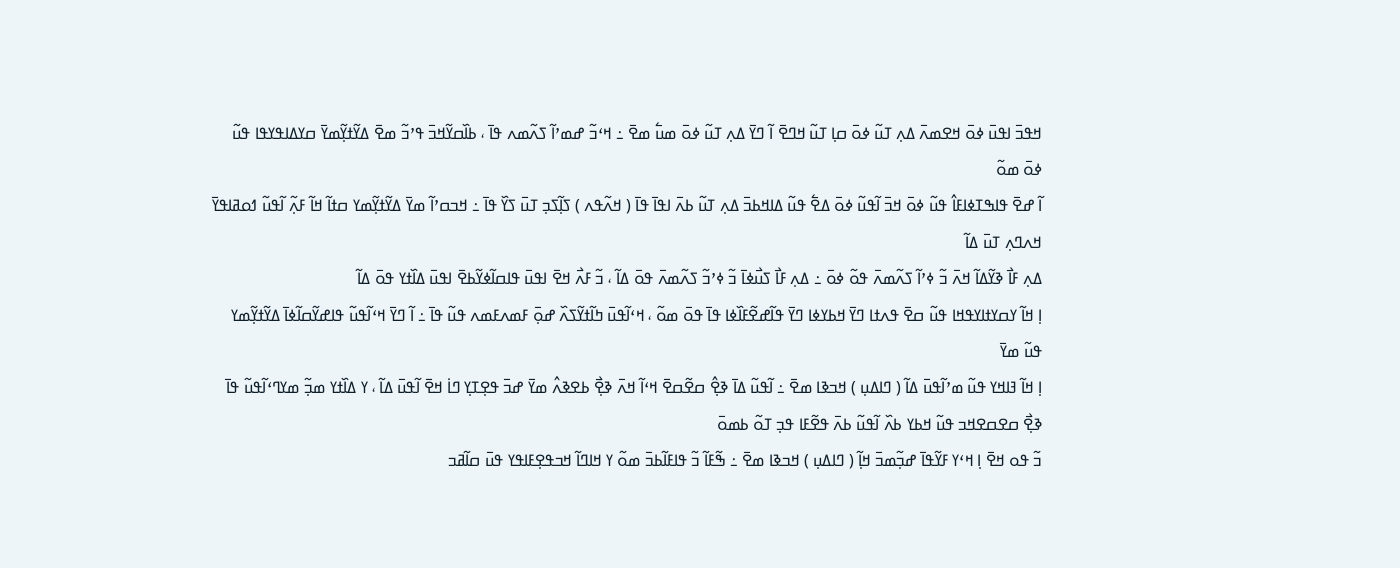ߞߟߏ߫ ߊߟߎ߫ ߦߋ߫ ߞߐߘߍ߫ ߡߍ߲ ߠߎ߬ ߦߋ߫ ߛߊ߲ ߠߎ߬ ߞߣߐ߫ ߊ߬ ߣߌ߫ ߡߍ߲ ߠߎ߬ ߦߋ߫ ߘߎ߱ ߘߐ߫ ߸ ߞߵߏ߬ ߝߘߴߊ߬ ߖߍ߬ߘߍ ߟߊ߫ ، ߕߊ߰ߛߌ߬ߞߏ߫ ߟߴߏ߬ ߘߐ߫ ߡߌ߬ߙߌ߲߬ߘߌ߫ ߛߌߡߊߟߌߟߊ ߟߎ߬ ߦߋ߫ ߘߋ߬
ߊ߬ ߝߐ߫ ߟߊߒߠߦߊߓߊ߮ ߟߎ߬ ߦߋ߫ ߞߏ߫ ߊ߬ߟߎ߬ ߦߋ߫ ߡߐ߱ ߟߎ߬ ߡߊߞߕߏ߫ ߡߍ߲ ߠߎ߬ ߕߍ߫ ߊߟߊ߫ ߟߊ߫ ( ߞߍ߬ߟߍ ) ߖߊ߲߬ߖߏ߲ ߠߎ߫ ߖߌ߰ ߟߊ߫ ߸ ߞߏߛߴߊ߬ ߘߌ߫ ߡߌ߬ߙߌ߲߬ߘߌ ߛߙߊ߬ ߞߊ߬ ߓߍ߲߬ ߊ߬ߟߎ߬ ߗߋߥߊߟߌ߫ ߞߍߣߍ߲ ߠߎ߫ ߡߊ߬
ߡߍ߲ ߓߊ߯ ߢߌ߬ߡߊ߬ ߞߍ߫ ߏ߬ ߦߴߊ߬ ߖߍ߬ߘߍ߫ ߟߋ߬ ߦߋ߫ ߸ ߡߍ߲ ߓߊ߯ ߖߎ߯ߦߊ߫ ߏ߬ ߦߴߏ߬ ߖߍ߬ߘߍ߫ ߟߋ߫ ߡߊ߬ ، ߏ߬ ߓߍ߯ ߞߐ߫ ߊߟߎ߫ ߟߊߛߊ߬ߦߌ߬ߕߐ߫ ߊߟߎ߫ ߡߊ߰ߙߌ ߟߋ߫ ߡߊ߬
ߊ߲ ߞߊ߬ ߌߛߌߙߊߌߟߞߊ ߟߎ߬ ߛߐ߫ ߟߍߙߊ ߣߌ߫ ߞߕߌߦߊ ߣߌ߫ ߟߊ߬ߝߐ߬ߓߊ߰ߦߊ ߟߊ߫ ߟߋ߫ ߘߋ߬ ، ߞߵߊ߬ߟߎ߫ ߤߊ߬ߙߌ߬ߖߍ߰ ߝߋ߲߫ ߓߘߍߓߘߍ ߟߎ߬ ߟߊ߫ ߸ ߊ߬ ߣߌ߫ ߞߵߊ߬ߟߎ߬ ߟߊߝߌ߬ߛߊ߬ߦߊ߫ ߡߌ߬ߙߌ߲߬ߘߌ ߟߎ߬ ߘߌ߫
ߊ߲ ߞߊ߬ ߔߊߞߌ ߟߎ߬ ߘߴߊ߬ߟߎ߫ ߡߊ߬ ( ߣߊߡߎ߲ ) ߞߏߢߊ ߘߐ߫ ߸ ߊ߬ߟߎ߬ ߡߊ߫ ߢߐ߲߮ ߛߐ߬ߛߐ߫ ߞߵߊ߬ ߞߍ߫ ߢߐ߲߯ ߕߐߢߍ߮ ߘߌ߫ ߝߏ߫ ߟߐ߲ߠߌ߲ ߣߊ߭ ߞߐ߫ ߊ߬ߟߎ߫ ߡߊ߬ ، ߌ ߡߊ߰ߙߌ ߘߏ߲߬ ߘߌߣߵߊ߬ߟߎ߬ ߟߊ߫ ߢߐ߲߯ ߛߐߛߐߞߏ ߟߎ߬ ߞߕߌ ߕߍ߰ ߊ߬ߟߎ߬ ߕߍ߫ ߟߐ߬ߓߊ ߟߏ߲ ߠߋ߬ ߕߘߋ߫
ߏ߬ ߟߋ ߞߐ߫ ߊ߲ ߞߵߌ ߓߌ߬ߟߊ߫ ߝߏ߲߬ߘߏ߫ ߞߊ߲߬ ( ߣߊߡߎ߲ ) ߞߏߢߊ ߘߐ߫ ߸ ߒ߬ߓߊ߬ ߏ߬ ߟߊߓߊ߬ߕߏ߫ ߘߋ߬ ߌ ߞߊߣߊ߬ ߞߏߟߐ߲ߓߊߟߌ ߟߎ߫ ߛߊ߬ߥߏ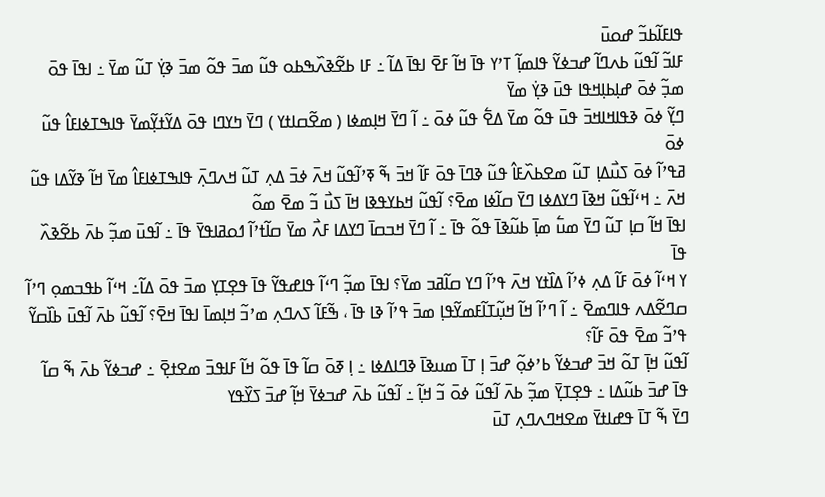ߟߊߓߊ߬ߕߏ߬ ߝߋߎ߫
ߓߊߏ߬ ߊ߬ߟߎ߬ ߕߍߣߊ߬ ߝߏߦߌ߬ ߟߊߘߊ߲߬ ߠߴߌ ߟߊ߫ ߞߊ߬ ߓߐ߫ ߊߟߊ߫ ߡߊ߬ ߸ ߓߊ ߕߐ߬ߢߍ߰ߒߕߋ ߟߎ߬ ߘߏ߫ ߟߋ߬ ߘߏ߫ ߢߌ߲߭ ߠߎ߬ ߘߌ߫ ߸ ߊߟߊ߫ ߟߋ߫ ߘߏ߲߬ ߦߋ߫ ߝߊ߲ߕߊ߲ߞߟߊ ߟߎ߫ ߢߌ߲߭ ߘߌ߫
ߣߌ߲߬ ߦߋ߫ ߢߟߊߞߊߞߏ߫ ߟߎ߫ ߟߋ߬ ߘߌ߫ ߡߐ߱ ߟߎ߬ ߦߋ߫ ߸ ߊ߬ ߣߌ߫ ߞߊ߲ߘߦߊ ( ߘߐ߬ߛߊߙߌ ) ߣߌ߫ ߤߌߣߊ ߟߋ߫ ߡߌ߬ߙߌ߲߬ߘߌ߫ ߟߊߒߠߦߊߓߊ߮ ߟߎ߬ ߦߋ߫
ߥߟߴߊ߬ ߦߋ߫ ߖߎ߯ߡߊ߲ ߠߎ߬ ߘߐߕߍ߰ߓߊ߮ ߟߎ߬ ߢߣߊ߫ ߟߋ߫ ߓߊ߬ ߞߏ߫ ߒ߬ ߧߴߊ߬ߟߎ߬ ߞߍ߫ ߦߏ߫ ߡߍ߲ ߠߎ߬ ߞߍߣߍ߲߫ ߟߊߒߠߦߊߓߊ߮ ߘߌ߫ ߞߊ߬ ߢߌ߬ߡߊ ߟߎ߬ ߞߍ߫ ߸ ߞߵߊ߬ߟߎ߬ ߞߢߊ߫ ߣߌߡߦߊ ߣߌ߫ ߛߊ߬ߦߊ ߘߐ߫؟ ߊ߬ߟߎ߬ ߞߕߌߟߢߊ ߞߊ߫ ߖߎ߯ ߏ߬ ߘߐ߫ ߘߋ߬
ߊߟߊ߫ ߞߊ߬ ߛߊ߲ ߠߎ߬ ߣߌ߫ ߘߎ߱ ߘߊ߲߫ ߕߎ߬ߢߊ߫ ߟߋ߬ ߟߊ߫ ߸ ߊ߬ ߣߌ߫ ߞߏߛߊ߫ ߣߌߡߊ ߓߍ߯ ߘߌ߫ ߛߊ߬ߙߴߊ߬ ߗߋߥߊߟߌ߫ ߟߊ߫ ߸ ߊ߬ߟߎ߫ ߘߏ߲߬ ߕߍ߫ ߕߐ߬ߢߍ߰ ߟߊ߫
ߌ ߞߵߊ߬ ߦߋ߫ ߓߊ߬ ߡߍ߲ ߦߴߊ߬ ߡߊ߰ߙߌ ߞߍ߫ ߟߴߊ߬ ߣߌ ߛߊ߬ߥߏ ߘߌ߫؟ ߊߟߊ߫ ߘߏ߲߬ ߣߵߊ߬ ߟߊߝߟߌ߬ ߟߊ߫ ߟߐ߲ߠߌ߲ ߘߏ߫ ߟߋ߫ ߡߊ߬߸ ߞߵߊ߬ ߕߟߏߘߋ߲ ߣߴߊ߬ ߛߣߐ߬ߡߍ ߟߊߣߘߐ߫ ߸ ߊ߬ ߣߴߊ߬ ߞߊ߬ ߞߎ߲߬ߠߊ߬ߓߘߌ߬ߟߊ߲ ߘߏ߫ ߟߴߊ߬ ߢߊ ߟߊ߫ ، ߒ߬ߓߊ߬ ߖߍߣߍ߲ ߘߴߏ߬ ߞߊ߲ߘߊ߫ ߊߟߊ߫ ߞߐ߫؟ ߊ߬ߟߎ߬ ߕߍ߫ ߊ߬ߟߎ߫ ߕߊ߰ߛߌ߬ ߟߴߏ߬ ߘߐ߫ ߟߋ߫ ߓߊ߬؟
ߊ߬ߟߎ߬ ߞߊ߲߫ ߠߋ߬ ߞߏ߫ ߝߏߦߌ߬ ߕߴߦߋ߲߬ ߝߏ߫ ߊ߲ ߠߊ߫ ߘߎߢߊ߫ ߢߣߊߡߦߊ ߸ ߊ߲ ߧߋ߫ ߛߊ߬ ߟߊ߫ ߟߋ߬ ߞߊ߬ ߓߊߟߏ߫ ߘߐߙߐ߲߫ ߸ ߝߏߦߌ߬ ߕߍ߫ ߒ߬ ߛߊ߬ ߟߊ߫ ߝߏ߫ ߕߎ߬ߡߊ ߸ ߟߐ߲ߠߌ߲߫ ߘߏ߲߬ ߕߍ߫ ߊ߬ߟߎ߬ ߦߋ߫ ߏ߬ ߞߊ߲߬ ߸ ߊ߬ߟߎ߬ ߕߍ߫ ߝߏߦߌ߫ ߞߊ߲߬ ߝߏ߫ ߖߌ߰ߟߌ
ߣߌ߫ ߒ߬ ߠߊ߫ ߟߝߊߙߌ߫ ߘߐߞߣߍߣߍ߲ ߠߎ߫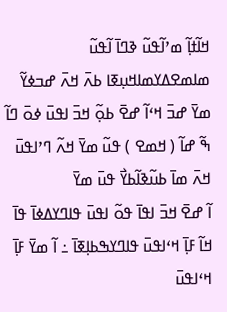ߞߊ߬ߙߊ߲߬ ߘߴߊ߬ߟߎ߬ ߢߣߊ߫ ߊ߬ߟߎ߬ ߘߊߘߐߡߌߘߊߞߎ߲ߧߊ ߕߍ߫ ߞߍ߫ ߝߏߦߌ߬ ߘߌ߫ ߝߏ߫ ߞߵߊ߬ ߝߐ߫ ߕߋ߲߬ ߞߏ߫ ߊߟߎ߫ ߦߋ߫ ߣߊ߬ ߒ߬ ߝߊ߬ ( ߞߘߐ ) ߟߎ߬ ߘߌ߫ ߞߍ߬ ߣߴߊߟߎ߫ ߞߍ߫ ߘߊ߫ ߕߎ߬ߢߊ߬ߕߌ߯ ߟߎ߫ ߘߌ߫
ߊ߬ ߝߐ߫ ߞߏ߫ ߊߟߊ߫ ߟߋ߬ ߊߟߎ߫ ߟߊߣߌߡߦߊ߫ ߟߊ߫ ߞߊ߬ ߓߊ߲߫ ߞߵߊߟߎ߫ ߟߊߣߌߒߕߊ߲ߧߊ߫ ߸ ߊ߬ ߘߌ߫ ߓߊ߲߫ ߞߵߊߟߎ߫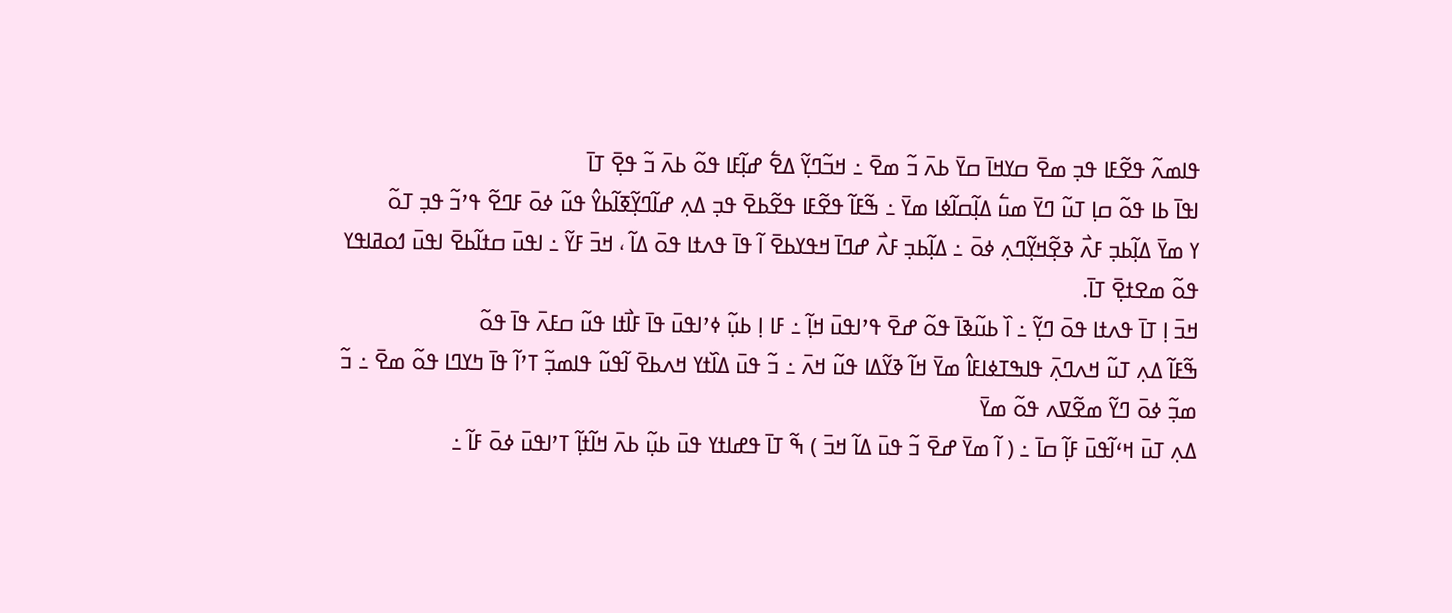ߟߊߘߍ߬ ߟߐ߬ߓߊ ߟߏ߲ ߘߐ߫ ߛߌߞߊ߫ ߛߌ߫ ߕߍ߫ ߏ߬ ߘߐ߫ ߸ ߞߏ߬ߣߌ߲߬ ߡߐ߱ ߝߊ߲߬ߓߊ ߟߋ߬ ߕߍ߫ ߏ߬ ߟߐ߲߫ ߠߊ߫
ߊߟߊ߫ ߕߊ ߟߋ߬ ߛߊ߲ ߠߎ߬ ߣߌ߫ ߘߎ߱ ߡߊ߲߬ߛߊ߬ߦߊ ߘߌ߫ ߸ ߒ߬ߓߊ߬ ߟߐ߬ߓߊ ߟߐ߬ߕߐ߫ ߟߏ߲ ߡߍ߲ ߝߊ߬ߣߌ߲߬ߧߊ߬ߕߌ߮ ߟߎ߬ ߦߋ߫ ߓߣߐ߬ ߟߴߏ߬ ߟߏ߲ ߠߋ߬
ߌ ߘߌ߫ ߡߊ߲߬ߕߏ߲ ߓߍ߯ ߢߐ߲߬ߞߌ߲߬ߣߍ߲ ߦߋ߫ ߸ ߡߊ߲߬ߕߏ߲ ߓߍ߯ ߝߣߊ߫ ߞߟߌߕߐ߫ ߊ߬ ߟߊ߫ ߟߍߙߊ ߟߋ߫ ߡߊ߬ ، ߞߏ߫ ߓߌ߬ ߸ ߊߟߎ߫ ߛߙߊ߬ߕߐ߫ ߊߟߎ߫ ߗߋߥߊߟߌ ߟߋ߬ ߘߐߙߐ߲߫ ߠߊ߫.
ߞߏ߫ ߊ߲ ߠߊ߫ ߟߍߙߊ ߟߋ߫ ߣߌ߲߬ ߸ ߊ߰ ߕߎ߬ߢߊ߫ ߟߋ߬ ߝߐ߫ ߟߴߊߟߎ߫ ߞߊ߲߬ ߸ ߓߊ ߊ߲ ߕߎ߲߬ ߦߴߊߟߎ߫ ߟߊ߫ ߓߊ߯ߙߊ ߟߎ߬ ߛߓߍ߫ ߟߊ߫ ߟߋ߬
ߒ߬ߓߊ߬ ߡߍ߲ ߠߎ߬ ߞߍߣߍ߲߫ ߟߊߒߠߦߊߓߊ߮ ߘߌ߫ ߞߊ߬ ߢߌ߬ߡߊ ߟߎ߬ ߞߍ߫ ߸ ߏ߬ ߟߎ߫ ߡߊ߰ߙߌ ߞߍߕߐ߫ ߊ߬ߟߎ߬ ߟߊߘߏ߲߬ ߠߴߊ߬ ߟߊ߫ ߤߌߣߊ ߟߋ߬ ߘߐ߫ ߸ ߏ߬ ߘߏ߲߬ ߦߋ߫ ߣߌ߬ ߘߐ߬ߜߍ ߟߋ߬ ߘߌ߫
ߡߍ߲ ߠߎ߫ ߞߵߊ߬ߟߎ߫ ߓߊ߲߬ ߛߊ߫ ߸ ( ߊ߬ ߘߌ߫ ߝߐ߫ ߏ߬ ߟߎ߫ ߡߊ߬ ߞߏ߫ ) ߒ߬ ߠߊ߫ ߟߝߊߙߌ ߟߎ߫ ߕߎ߲߬ ߕߍ߫ ߞߊ߬ߙߊ߲߬ ߠߴߊߟߎ߫ ߦߋ߫ ߓߊ߬ ߸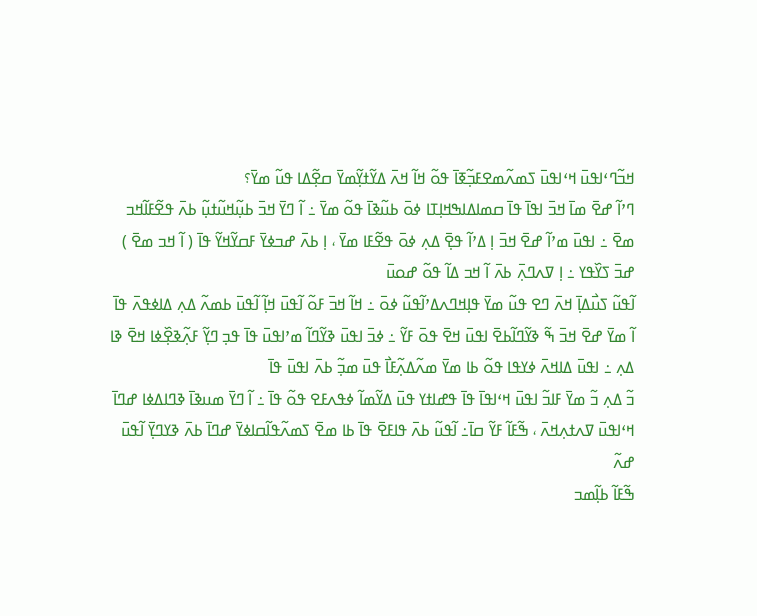ߞߏ߬ߣߵߊߟߎ߫ ߞߵߊߟߎ߫ ߖߘߍ߬ߘߐߓߏ߲߬ߧߊ߫ ߟߋ߬ ߞߊ߬ ߞߍ߫ ߡߌ߬ߙߌ߲߬ߘߌ߫ ߛߐ߲߬ߡߊ ߟߎ߬ ߘߌ߫؟
ߣߴߊ߬ ߝߐ߫ ߘߊ߫ ߞߏ߫ ߊߟߊ߫ ߟߊ߫ ߛߘߊߡߊߒߞߊ߲ߠߊ ߦߋ߫ ߕߎ߬ߢߊ߫ ߟߋ߬ ߘߌ߫ ߸ ߊ߬ ߣߌ߫ ߞߏ߫ ߕߎ߲߬ߞߎ߬ߙߎ߲߬ ߕߍ߫ ߟߐ߬ߓߊ߬ߞߏ ߘߐ߫ ߸ ߊߟߎ߫ ߘߴߊ߬ ߝߐ߫ ߞߏ߫ ߊ߲ ߡߴߊ߬ ߟߐ߲߫ ߡߍ߲ ߦߋ߫ ߟߐ߬ߓߊ ߘߌ߫ ، ߊ߲ ߕߍ߫ ߝߏߦߌ߫ ߓߛߌ߬ߞߌ߬ ߟߊ߫ ( ߊ߬ ߞߏ ߘߐ߫ ) ߝߏ߫ ߖߌ߰ߟߌ ߸ ߊ߲ ߜߍߣߍ߲߫ ߕߍ߫ ߊ߬ ߞߏ ߡߊ߬ ߟߋ߬ ߝߋߎ߫
ߊ߬ߟߎ߬ ߖߎ߯ߡߊ߲߫ ߞߍ߫ ߣߐ ߟߎ߬ ߘߌ߫ ߟߊ߲ߞߣߍߡߴߊ߬ߟߎ߬ ߦߋ߫ ߸ ߞߊ߬ ߞߏ߫ ߓߋ߬ ߊ߬ߟߎ߫ ߞߊ߲߬ ߊ߬ߟߎ߫ ߕߘߍ߬ ߡߍ߲ ߡߊߦߟߍ߫ ߟߊ߫
ߊ߬ ߘߌ߫ ߝߐ߫ ߞߏ߫ ߒ߬ ߢߌ߬ߣߊ߬ߕߐ߫ ߊߟߎ߫ ߞߐ߫ ߟߋ߫ ߓߌ߬ ߸ ߦߏ߫ ߊߟߎ߫ ߢߌ߬ߣߊ߬ ߘߴߊߟߎ߫ ߟߊ߫ ߟߏ߲ ߣߌ߲߬ ߓߍ߲߬ߢߐ߲߰ߦߊ ߞߐ߫ ߢߊ ߡߍ߲ ߸ ߊߟߎ߫ ߡߊߞߍ߫ ߦߌߟߊ ߟߋ߬ ߕߊ ߘߌ߫ ߘߍ߬ߡߍ߲߬ߓߊ߯ ߟߎ߫ ߘߏ߲߬ ߕߍ߫ ߊߟߎ߫ ߟߊ߫
ߏ߬ ߡߍ߲ ߏ߬ ߘߌ߫ ߓߊߏ߬ ߊߟߎ߫ ߞߵߊߟߊ߫ ߟߊ߫ ߟߝߊߙߌ ߟߎ߫ ߡߌ߬ߘߊ߬ ߦߟߍߓߐ ߟߋ߬ ߟߊ߫ ߸ ߊ߬ ߣߌ߫ ߘߎߢߊ߫ ߢߣߊߡߦߊ ߝߣߊ߫ ߞߵߊߟߎ߫ ߜߍߙߍ߲ߞߍ߫ ، ߒ߬ߓߊ߬ ߓߌ߬ ߛߊ߫߸ ߊ߬ߟߎ߬ ߕߍ߫ ߟߊߓߐ߫ ߟߊ߫ ߕߊ ߘߐ߫ ߖߘߍ߬ߟߊ߬ߛߊߦߌ߫ ߝߣߊ߫ ߕߍ߫ ߢߌߣߌ߲߫ ߊ߬ߟߎ߫ ߝߍ߬
ߒ߬ߓߊ߬ ߕߊ߲߬ߘߏ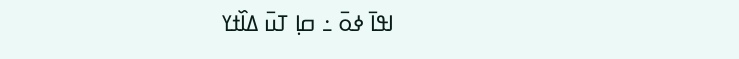ߊߟߊ߫ ߦߋ߫ ߸ ߛߊ߲ ߠߎ߫ ߡߊ߰ߙߌ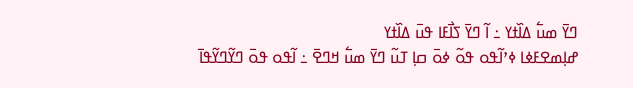ߣߌ߫ ߘߎ߱ ߡߊ߰ߙߌ ߸ ߊ߬ ߣߌ߫ ߖߊ߯ߓߊ ߟߎ߫ ߡߊ߰ߙߌ
ߝߊ߲ߘߐߓߦߊ ߦߴߊ߬ߟߋ ߟߋ߬ ߦߋ߫ ߛߊ߲ ߠߎ߬ ߣߌ߫ ߘߎ߱ ߞߣߐ߫ ߸ ߊ߬ߟߋ ߟߋ߫ ߣߌ߬ߣߌ߬ߟߊ߫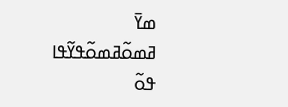ߘߌ߫ ߥߘߋ߬ߥߘߋ߬ߟߌ߬ߟߊ ߟߋ߬